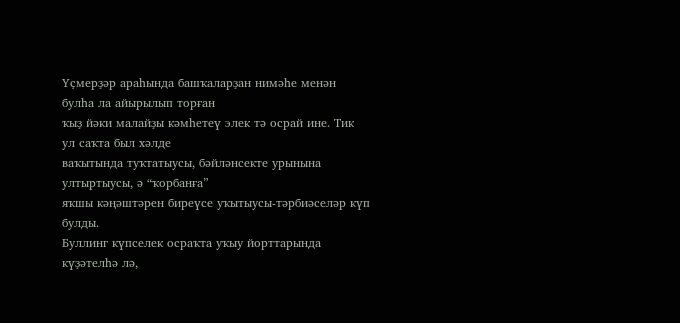Үҫмерҙәр араһында башҡаларҙан нимәһе менән булһа ла айырылып торған
ҡыҙ йәки малайҙы кәмһетеү элек тә осрай ине. Тик ул саҡта был хәлде
ваҡытында туҡтатыусы, бәйләнсекте урынына ултыртыусы, ә “ҡорбанға”
яҡшы кәңәштәрен биреүсе уҡытыусы-тәрбиәселәр күп булды.
Буллинг күпселек осраҡта уҡыу йорттарында күҙәтелһә лә,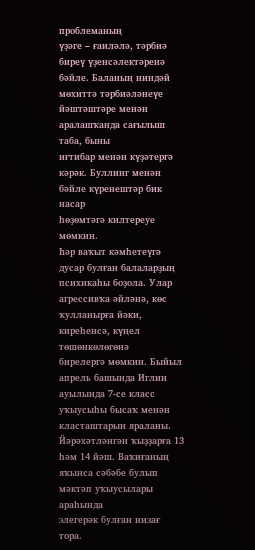проблеманың
үҙәге – ғаиләлә, тәрбиә биреү үҙенсәлектәренә бәйле. Баланың ниндәй
мөхиттә тәрбиәләнеүе йәштәштәре менән аралашҡанда сағылыш таба, быны
иғтибар менән күҙәтергә кәрәк. Буллинг менән бәйле күренештәр бик насар
һөҙөмтәгә килтереуе мөмкин.
Һәр ваҡыт кәмһетеүгә дусар булған балаларҙың психикаһы боҙола. Улар
агрессивҡа әйләнә, көс ҡулланырға йәки, киреһенсә, күңел төшөнкөлөгөнә
бирелергә мөмкин. Быйыл апрель башында Иглин ауылында 7-се класс
уҡыусыһы бысаҡ менән класташтарын яраланы. Йәрәхәтләнгән ҡыҙҙарға 13
һәм 14 йәш. Ваҡиғаның яҡынса сәбәбе булып мәктәп уҡыусылары араһында
элегерәк булған низағ тора.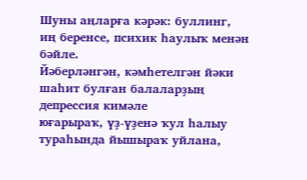Шуны аңларға кәрәк: буллинг, иң беренсе, психик һаулыҡ менән бәйле.
Йәберләнгән, кәмһетелгән йәки шаһит булған балаларҙың депрессия кимәле
юғарыраҡ, үҙ-үҙенә ҡул һалыу тураһында йышыраҡ уйлана,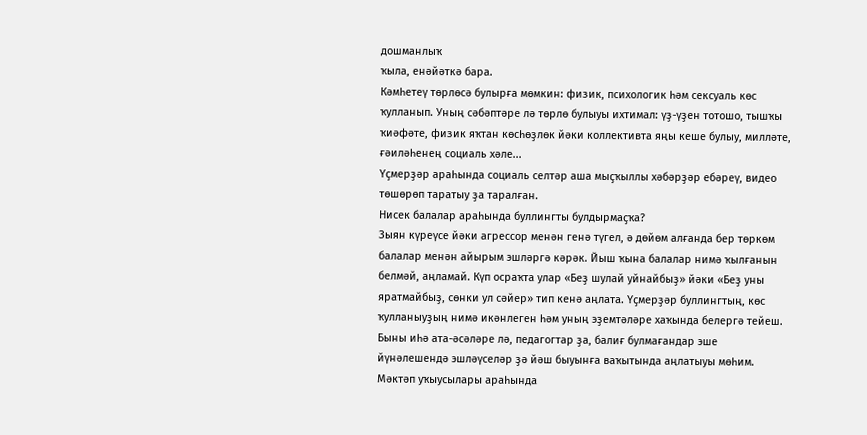дошманлыҡ
ҡыла, енәйәткә бара.
Кәмһетеү төрлөсә булырға мөмкин: физик, психологик һәм сексуаль көс
ҡулланып. Уның сәбәптәре лә төрлө булыуы ихтимал: үҙ-үҙен тотошо, тышҡы
ҡиәфәте, физик яҡтан көсһөҙлөк йәки коллективта яңы кеше булыу, милләте,
ғәиләһенең социаль хәле...
Үҫмерҙәр араһында социаль селтәр аша мыҫҡыллы хәбәрҙәр ебәреү, видео
төшөрөп таратыу ҙа таралған.
Нисек балалар араһында буллингты булдырмаҫҡа?
Зыян күреүсе йәки агрессор менән генә түгел, ә дөйөм алғанда бер төркөм
балалар менән айырым эшләргә кәрәк. Йыш ҡына балалар нимә ҡылғанын
белмәй, аңламай. Күп осраҡта улар «Беҙ шулай уйнайбыҙ» йәки «Беҙ уны
яратмайбыҙ, сөнки ул сәйер» тип кенә аңлата. Үҫмерҙәр буллингтың, көс
ҡулланыуҙың нимә икәнлеген һәм уның эҙемтәләре хаҡында белергә тейеш.
Быны иһә ата-әсәләре лә, педагогтар ҙа, балиғ булмағандар эше
йүнәлешендә эшләүселәр ҙә йәш быуынға ваҡытында аңлатыуы мөһим.
Мәктәп уҡыусылары араһында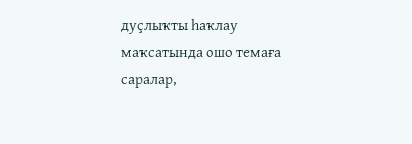дуҫлыҡты һаҡлау маҡсатында ошо темаға
саралар,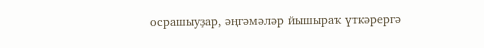осрашыуҙар, әңгәмәләр йышыраҡ үткәрергә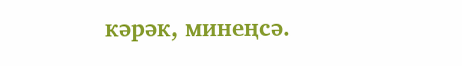кәрәк, минеңсә.